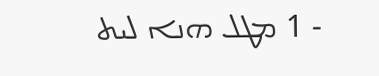- 1 ܡܛܠ ܗܢܐ ܠܝܬ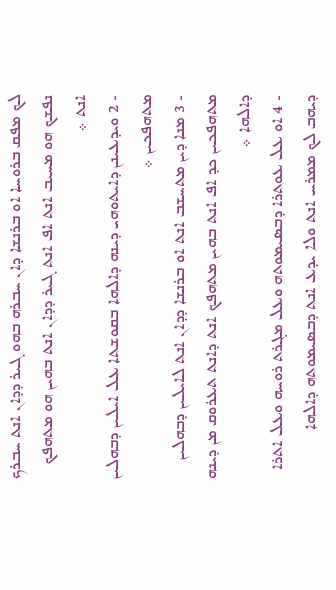ܠܟ ܡܦܩ ܒܪܘܚܐ ܐܘ ܒܪܢܫܐ ܕܐܢ ܚܒܪܗ ܒܗܘ ܓܝܪ ܕܕܐܢ ܐܢܬ ܚܒܪܟ ܢܦܫܟ ܗܘ ܡܚܝܒ ܐܢܬ ܐܦ ܐܢܬ ܓܝܪ ܕܕܐܢ ܐܢܬ ܒܗܝܢ ܗܘ ܡܬܗܦܟ ܐܢܬ ܀
- 2 ܘܝܕܥܝܢܢ ܕܐܝܬܘܗܝ ܕܝܢܗ ܕܐܠܗܐ ܒܩܘܫܬܐ ܥܠ ܐܝܠܝܢ ܕܒܗܠܝܢ ܡܬܗܦܟܝܢ ܀
- 3 ܡܢܐ ܕܝܢ ܡܬܚܫܒ ܐܢܬ ܐܘ ܒܪܢܫܐ ܕܕܐܢ ܐܢܬ ܠܐܝܠܝܢ ܕܒܗܠܝܢ ܡܬܗܦܟܝܢ ܟܕ ܐܦ ܐܢܬ ܒܗܝܢ ܡܬܗܦܟ ܐܢܬ ܕܐܢܬ ܬܥܪܘܩ ܡܢ ܕܝܢܗ ܕܐܠܗܐ ܀
- 4 ܐܘ ܥܠ ܥܘܬܪܐ ܕܒܤܝܡܘܬܗ ܘܥܠ ܡܓܪܬ ܪܘܚܗ ܘܥܠ ܐܬܪܐ ܕܝܗܒ ܠܟ ܡܡܪܚ ܐܢܬ ܘܠܐ ܝܕܥ ܐܢܬ ܕܒܤܝܡܘܬܗ ܕܐܠܗܐ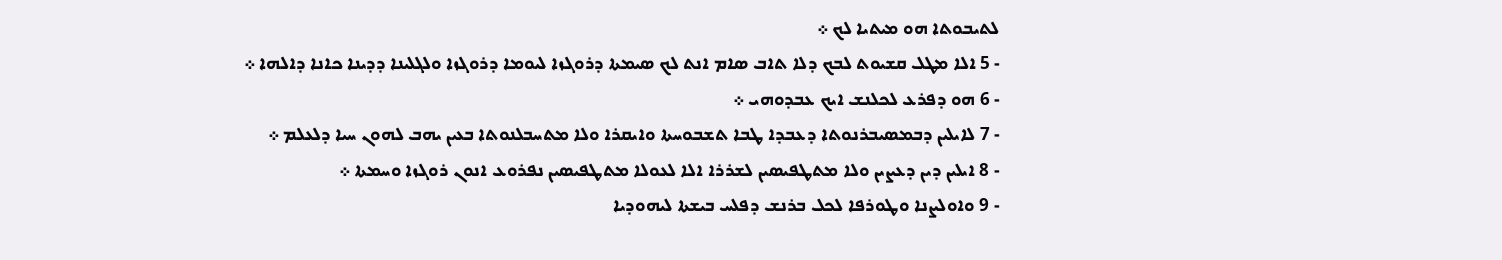ܠܬܝܒܘܬܐ ܗܘ ܡܝܬܝܐ ܠܟ ܀
- 5 ܐܠܐ ܡܛܠ ܩܫܝܘܬ ܠܒܟ ܕܠܐ ܬܐܒ ܤܐܡ ܐܢܬ ܠܟ ܤܝܡܬܐ ܕܪܘܓܙܐ ܠܝܘܡܐ ܕܪܘܓܙܐ ܘܠܓܠܝܢܐ ܕܕܝܢܐ ܟܐܢܐ ܕܐܠܗܐ ܀
- 6 ܗܘ ܕܦܪܥ ܠܟܠܢܫ ܐܝܟ ܥܒܕܘܗܝ ܀
- 7 ܠܐܝܠܝܢ ܕܒܡܤܝܒܪܢܘܬܐ ܕܥܒܕܐ ܛܒܐ ܬܫܒܘܚܬܐ ܘܐܝܩܪܐ ܘܠܐ ܡܬܚܒܠܢܘܬܐ ܒܥܝܢ ܝܗܒ ܠܗܘܢ ܚܝܐ ܕܠܥܠܡ ܀
- 8 ܐܝܠܝܢ ܕܝܢ ܕܥܨܝܢ ܘܠܐ ܡܬܛܦܝܤܝܢ ܠܫܪܪܐ ܐܠܐ ܠܥܘܠܐ ܡܬܛܦܝܤܝܢ ܢܦܪܘܥ ܐܢܘܢ ܪܘܓܙܐ ܘܚܡܬܐ ܀
- 9 ܘܐܘܠܨܢܐ ܘܛܘܪܦܐ ܠܟܠ ܒܪܢܫ ܕܦܠܚ ܒܝܫܬܐ ܠܝܗܘܕܝܐ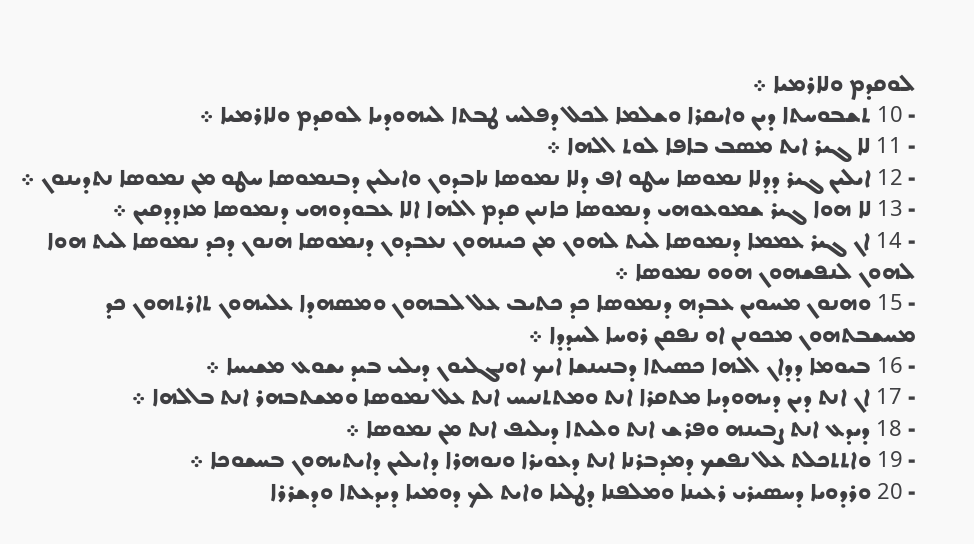ܠܘܩܕܡ ܘܠܐܪܡܝܐ ܀
- 10 ܬܫܒܘܚܬܐ ܕܝܢ ܘܐܝܩܪܐ ܘܫܠܡܐ ܠܟܠ ܕܦܠܚ ܛܒܬܐ ܠܝܗܘܕܝܐ ܠܘܩܕܡ ܘܠܐܪܡܝܐ ܀
- 11 ܠܐ ܓܝܪ ܐܝܬ ܡܤܒ ܒܐܦܐ ܠܘܬ ܐܠܗܐ ܀
- 12 ܐܝܠܝܢ ܓܝܪ ܕܕܠܐ ܢܡܘܤܐ ܚܛܘ ܐܦ ܕܠܐ ܢܡܘܤܐ ܢܐܒܕܘܢ ܘܐܝܠܝܢ ܕܒܢܡܘܤܐ ܚܛܘ ܡܢ ܢܡܘܤܐ ܢܬܕܝܢܘܢ ܀
- 13 ܠܐ ܗܘܐ ܓܝܪ ܫܡܘܥܘܗܝ ܕܢܡܘܤܐ ܟܐܢܝܢ ܩܕܡ ܐܠܗܐ ܐܠܐ ܥܒܘܕܘܗܝ ܕܢܡܘܤܐ ܡܙܕܕܩܝܢ ܀
- 14 ܐܢ ܓܝܪ ܥܡܡܐ ܕܢܡܘܤܐ ܠܝܬ ܠܗܘܢ ܡܢ ܟܝܢܗܘܢ ܢܥܒܕܘܢ ܕܢܡܘܤܐ ܗܢܘܢ ܕܟܕ ܢܡܘܤܐ ܠܝܬ ܗܘܐ ܠܗܘܢ ܠܢܦܫܗܘܢ ܗܘܘ ܢܡܘܤܐ ܀
- 15 ܘܗܢܘܢ ܡܚܘܝܢ ܥܒܕܗ ܕܢܡܘܤܐ ܟܕ ܟܬܝܒ ܥܠ ܠܒܗܘܢ ܘܡܤܗܕܐ ܥܠܝܗܘܢ ܬܐܪܬܗܘܢ ܟܕ ܡܚܫܒܬܗܘܢ ܡܟܘܢܢ ܐܘ ܢܦܩܢ ܪܘܚܐ ܠܚܕܕܐ ܀
- 16 ܒܝܘܡܐ ܕܕܐܢ ܐܠܗܐ ܟܤܝܬܐ ܕܒܢܝܢܫܐ ܐܝܟ ܐܘܢܓܠܝܘܢ ܕܝܠܝ ܒܝܕ ܝܫܘܥ ܡܫܝܚܐ ܀
- 17 ܐܢ ܐܢܬ ܕܝܢ ܕܝܗܘܕܝܐ ܡܬܩܪܐ ܐܢܬ ܘܡܬܬܢܝܚ ܐܢܬ ܥܠ ܢܡܘܤܐ ܘܡܫܬܒܗܪ ܐܢܬ ܒܐܠܗܐ ܀
- 18 ܕܝܕܥ ܐܢܬ ܨܒܝܢܗ ܘܦܪܫ ܐܢܬ ܘܠܝܬܐ ܕܝܠܝܦ ܐܢܬ ܡܢ ܢܡܘܤܐ ܀
- 19 ܘܐܬܬܟܠܬ ܥܠ ܢܦܫܟ ܕܡܕܒܪܢܐ ܐܢܬ ܕܥܘܝܪܐ ܘܢܘܗܪܐ ܕܐܝܠܝܢ ܕܐܝܬܝܗܘܢ ܒܚܫܘܟܐ ܀
- 20 ܘܪܕܘܝܐ ܕܚܤܝܪܝ ܪܥܝܢܐ ܘܡܠܦܢܐ ܕܛܠܝܐ ܘܐܝܬ ܠܟ ܕܘܡܝܐ ܕܝܕܥܬܐ ܘܕܫܪܪܐ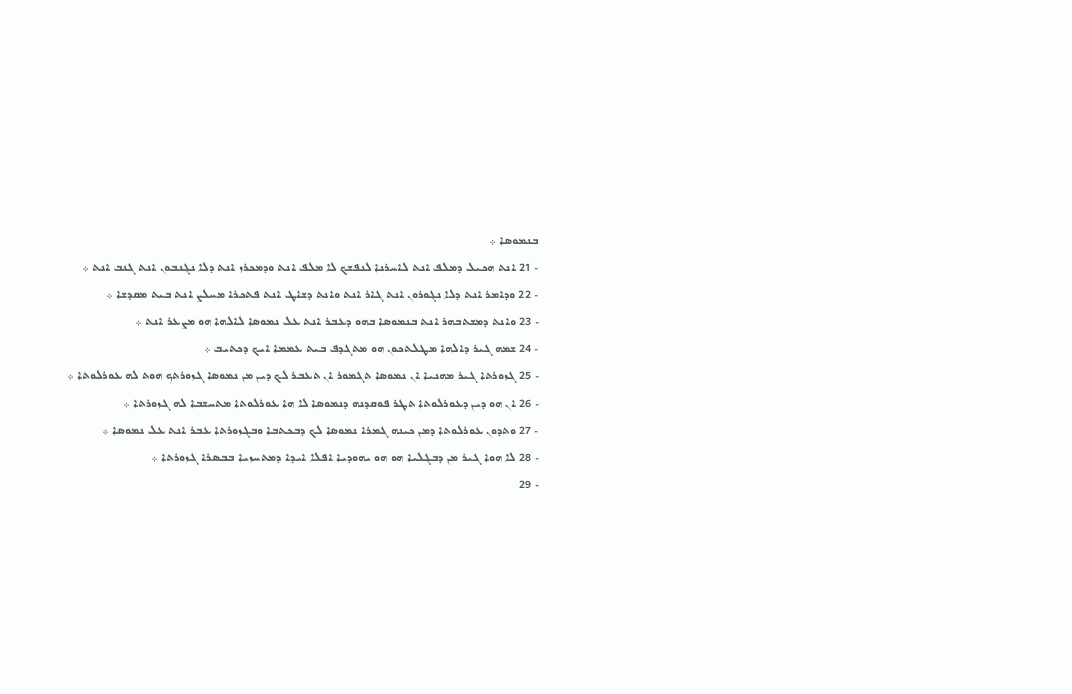ܒܢܡܘܤܐ ܀
- 21 ܐܢܬ ܗܟܝܠ ܕܡܠܦ ܐܢܬ ܠܐܚܪܢܐ ܠܢܦܫܟ ܠܐ ܡܠܦ ܐܢܬ ܘܕܡܟܪܙ ܐܢܬ ܕܠܐ ܢܓܢܒܘܢ ܐܢܬ ܓܢܒ ܐܢܬ ܀
- 22 ܘܕܐܡܪ ܐܢܬ ܕܠܐ ܢܓܘܪܘܢ ܐܢܬ ܓܐܪ ܐܢܬ ܘܐܢܬ ܕܫܐܛ ܐܢܬ ܦܬܟܪܐ ܡܚܠܨ ܐܢܬ ܒܝܬ ܡܩܕܫܐ ܀
- 23 ܘܐܢܬ ܕܡܫܬܒܗܪ ܐܢܬ ܒܢܡܘܤܐ ܒܗܘ ܕܥܒܪ ܐܢܬ ܥܠ ܢܡܘܤܐ ܠܐܠܗܐ ܗܘ ܡܨܥܪ ܐܢܬ ܀
- 24 ܫܡܗ ܓܝܪ ܕܐܠܗܐ ܡܛܠܬܟܘܢ ܗܘ ܡܬܓܕܦ ܒܝܬ ܥܡܡܐ ܐܝܟ ܕܟܬܝܒ ܀
- 25 ܓܙܘܪܬܐ ܓܝܪ ܡܗܢܝܐ ܐܢ ܢܡܘܤܐ ܬܓܡܘܪ ܐܢ ܬܥܒܪ ܠܟ ܕܝܢ ܡܢ ܢܡܘܤܐ ܓܙܘܪܬܟ ܗܘܬ ܠܗ ܥܘܪܠܘܬܐ ܀
- 26 ܐܢ ܗܘ ܕܝܢ ܕܥܘܪܠܘܬܐ ܬܛܪ ܦܘܩܕܢܗ ܕܢܡܘܤܐ ܠܐ ܗܐ ܥܘܪܠܘܬܐ ܡܬܚܫܒܐ ܠܗ ܓܙܘܪܬܐ ܀
- 27 ܘܬܕܘܢ ܥܘܪܠܘܬܐ ܕܡܢ ܟܝܢܗ ܓܡܪܐ ܢܡܘܤܐ ܠܟ ܕܒܟܬܒܐ ܘܒܓܙܘܪܬܐ ܥܒܪ ܐܢܬ ܥܠ ܢܡܘܤܐ ܀
- 28 ܠܐ ܗܘܐ ܓܝܪ ܡܢ ܕܒܓܠܝܐ ܗܘ ܗܘ ܝܗܘܕܝܐ ܐܦܠܐ ܐܝܕܐ ܕܡܬܚܙܝܐ ܒܒܤܪܐ ܓܙܘܪܬܐ ܀
- 29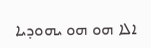ܐܠܐ ܗܘ ܗܘ ܝܗܘܕܝܐ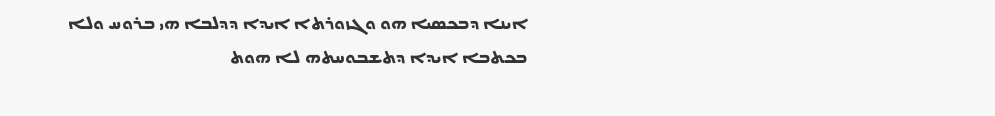ܐܝܢܐ ܕܒܟܤܝܐ ܗܘ ܘܓܙܘܪܬܐ ܐܝܕܐ ܕܕܠܒܐ ܗܝ ܒܪܘܚ ܘܠܐ ܒܟܬܒܐ ܐܝܕܐ ܕܬܫܒܘܚܬܗ ܠܐ ܗܘܬ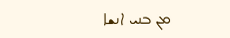ܡܢ ܒܢܝ ܐܢܫܐ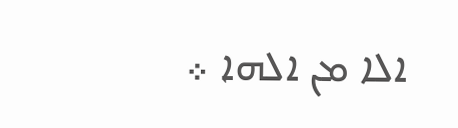ܐܠܐ ܡܢ ܐܠܗܐ ܀